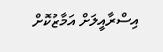އިސްރާއީލަށް އަމާޒުކޮށް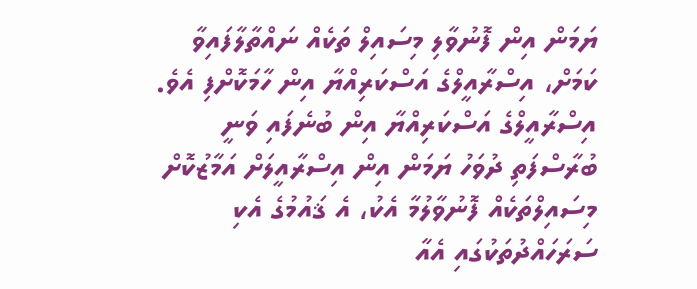ޔަމަން އިން ފޮނުވާލި މިސައިލް ތަކެއް ނައްތާލާފައިވާ ކަމަށް، އިސްރާއީލްގެ އަސްކަރިއްޔާ އިން ހާމަކޮށްފި އެވެ.
އިސްރާއީލްގެ އަސްކަރިއްޔާ އިން ބުނެފައި ވަނީ ބުރާސްފަތި ދުވަހު ޔަމަން އިން އިސްރާއީލަށް އަމާޒުކޮށް މިސައިލްތަކެއް ފޮނުވާލުމާ އެކު، އެ ޤައުމުގެ އެކި ސަރަހައްދުތަކުގައި އެއާ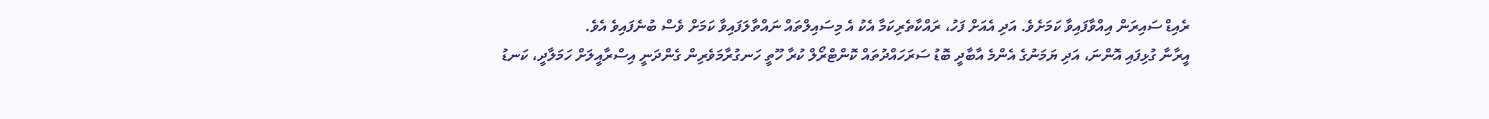ރެއިޑް ސައިރަން އިއްވާފައިވާ ކަމަށެވެ. އަދި އެއަށް ފަހު، ރައްކާތެރިކަމާ އެކު އެ މިސައިލްތައް ނައްތާލަފައިވާ ކަމަށް ވެސް ބުނެފައިވެ އެވެ.
އީރާނާ ގުޅިފައި އޮންނަ، އަދި ޔަމަނުގެ އެންމެ އާބާދީ ބޮޑު ސަރަހައްދުތައް ކޮންޓްރޯލް ކުރާ ހޫތީ ހަނގުރާމަވެރިން ގެންދަނީ އިސްރާއީލަށް ހަމަލާދީ، ކަނޑު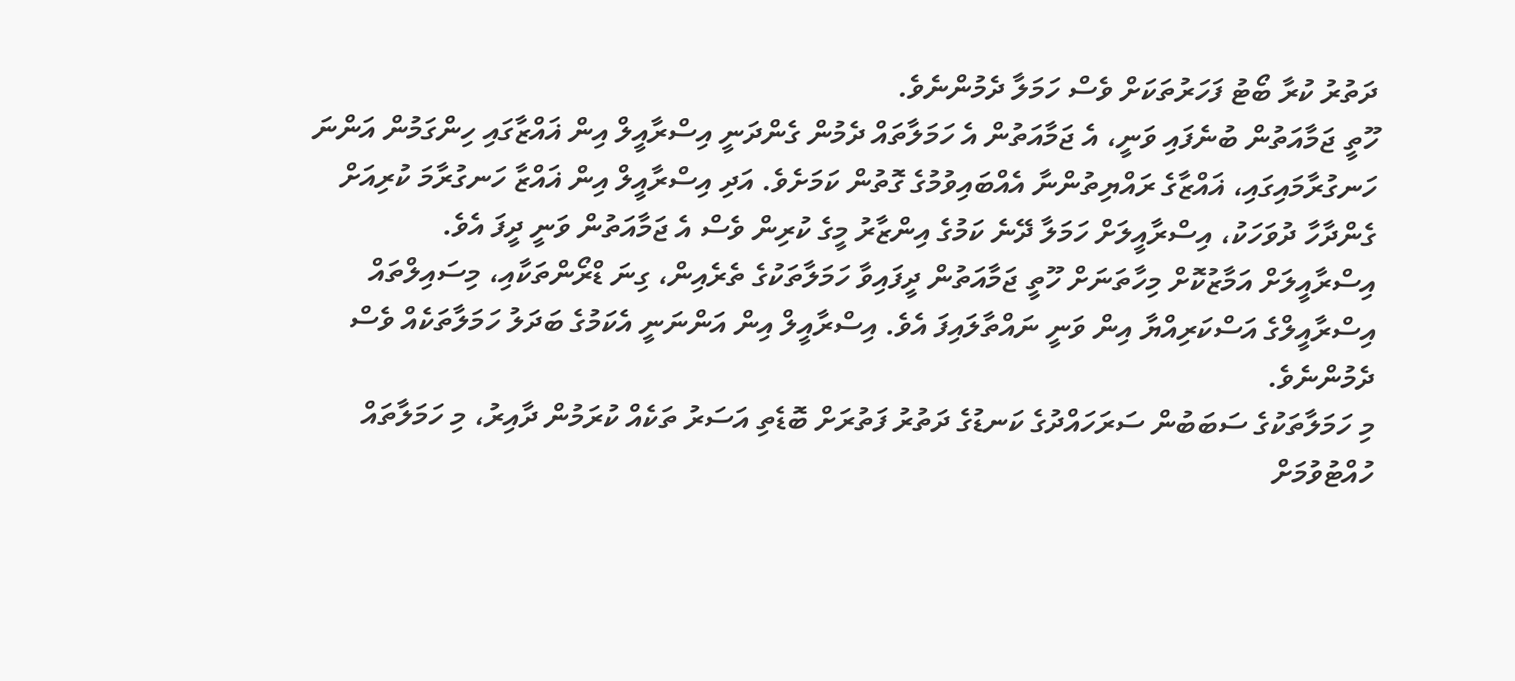ދަތުރު ކުރާ ބޯޓު ފަހަރުތަކަށް ވެސް ހަމަލާ ދެމުންނެވެ.
ހޫތީ ޖަމާއަތުން ބުނެފައި ވަނީ، އެ ޖަމާއަތުން އެ ހަމަލާތައް ދެމުން ގެންދަނީ އިސްރާއީލް އިން ޣައްޒާގައި ހިންގަމުން އަންނަ ހަނގުރާމައިގައި، ޣައްޒާގެ ރައްޔިތުންނާ އެއްބައިވުމުގެ ގޮތުން ކަމަށެވެ. އަދި އިސްރާއީލް އިން ޣައްޒާ ހަނގުރާމަ ކުރިއަށް ގެންދާހާ ދުވަހަކު، އިސްރާއީލަށް ހަމަލާ ދޭނެ ކަމުގެ އިންޒާރު މީގެ ކުރިން ވެސް އެ ޖަމާއަތުން ވަނީ ދީފަ އެވެ.
އިސްރާއީލަށް އަމާޒުކޮށް މިހާތަނަށް ހޫތީ ޖަމާއަތުން ދީފައިވާ ހަމަލާތަކުގެ ތެރެއިން، ގިނަ ޑްރޯންތަކާއި، މިސައިލްތައް އިސްރާއީލްގެ އަސްކަރިއްޔާ އިން ވަނީ ނައްތާލައިފަ އެވެ. އިސްރާއީލް އިން އަންނަނީ އެކަމުގެ ބަދަލު ހަމަލާތަކެއް ވެސް ދެމުންނެވެ.
މި ހަމަލާތަކުގެ ސަބަބުން ސަރަހައްދުގެ ކަނޑުގެ ދަތުރު ފަތުރަށް ބޮޑެތި އަސަރު ތަކެއް ކުރަމުން ދާއިރު، މި ހަމަލާތައް ހުއްޓުވުމަށް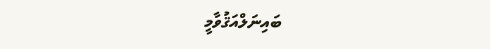ބައިނަލްއަޤުވާމީ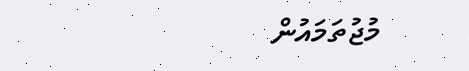މުޖުތަމައުން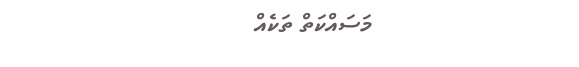މަސައްކަތް ތަކެއް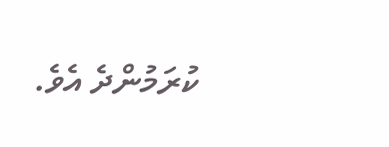ކުރަމުންދެ އެވެ.